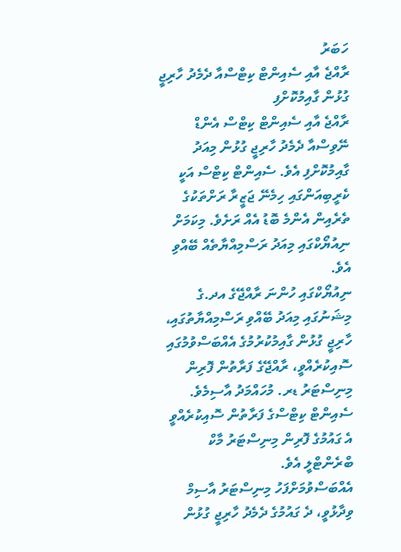ހަބަރު
ރާއްޖެ އާއި ސެއިންޓް ކިޓްސްއާ ދެމެދު ހާރިޖީ ގުޅުން ގާއިމުކޮށްފި
ރާއްޖެ އާއި ސެއިންޓް ކިޓްސް އެންޑް ނޭވިސްއާ ދެމެދު ހާރިޖީ ގުޅުން މިއަދު ގާއިމުކޮށްފި އެވެ. ސެއިންޓް ކިޓްސް އަކީ ކެރީބިއަންގައި ހިމެނޭ ޖަޒީރާ ރަށްތަކުގެ ތެރެއިން އެންމެ ބޮޑު އެއް ރަށެވެ. މިކަމަށް ނިއުޔޯކްގައި މިއަދު ރަސްމިއްޔާތެއް ބޭއްވި އެވެ.
ނިއުޔޯކްގައި ހުންނަ ރާއްޖޭގެ އދ.ގެ މިޝަނުގައި މިއަދު ބޭއްވި ރަސްމިއްޔާތުގައި، ހާރިޖީ ގުޅުން ގާއިމުކުރުމުގެ އެއްބަސްވުމުގައި ސޮއިކުރެއްވީ، ރާއްޖޭގެ ފަރާތުން ފޮރިން މިނިސްޓަރު ޑރ. މުހައްމަދު އާސިމެވެ. ސެއިންޓް ކިޓްސްގެ ފަރާތުން ސޮއިކުރެއްވީ އެ ގައުމުގެ ފޮރިން މިނިސްޓަރު މާކް ބްރެންޓްލީ އެވެ.
އެއްބަސްވުމަށްފަހު މިނިސްޓަރު އާސިމް ވިދާޅުވީ، ދެ ގައުމުގެ ދެމެދު ހާރިޖީ ގުޅުން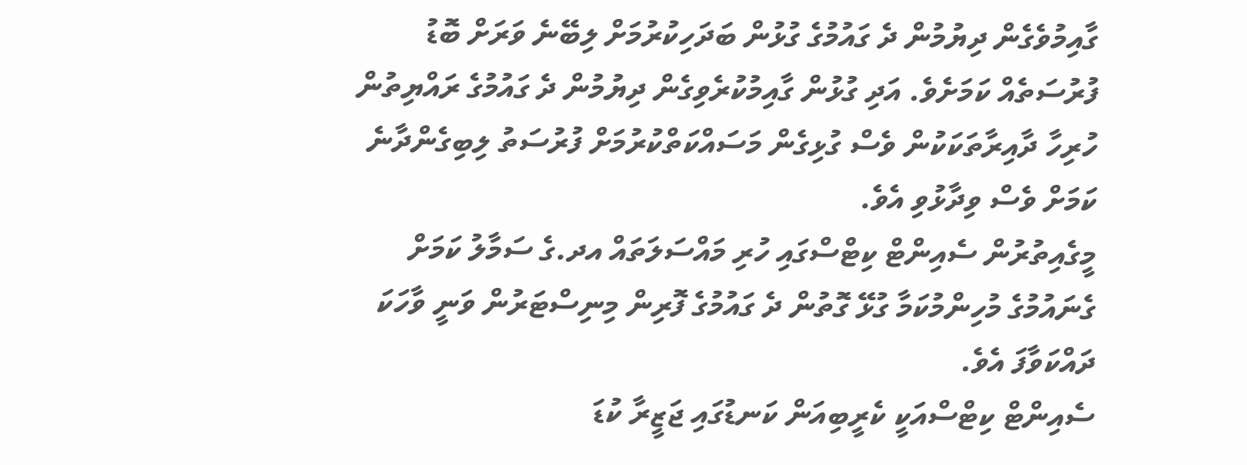ގާއިމުވެގެން ދިޔުމުން ދެ ގައުމުގެ ގުޅުން ބަދަހިކުރުމަށް ލިބޭނެ ވަރަށް ބޮޑު ފުރުސަތެއް ކަމަށެވެ. އަދި ގުޅުން ގާއިމުކުރެވިގެން ދިޔުމުން ދެ ގައުމުގެ ރައްޔިތުން ހުރިހާ ދާއިރާތަކަކުން ވެސް ގުޅިގެން މަސައްކަތްކުރުމަށް ފުރުސަތު ލިބިގެންދާނެ ކަމަށް ވެސް ވިދާޅުވި އެވެ.
މީގެއިތުރުން ސެއިންޓް ކިޓްސްގައި ހުރި މައްސަލަތައް އދ.ގެ ސަމާލު ކަމަށް ގެނައުމުގެ މުހިންމުކަމާ ގުޅޭ ގޮތުން ދެ ގައުމުގެ ފޮރިން މިނިސްޓަރުން ވަނީ ވާހަކަ ދައްކަވާފަ އެވެ.
ސެއިންޓް ކިޓްސްއަކީ ކެރީބިއަން ކަނޑުގައި ޖަޒީރާ ކުޑަ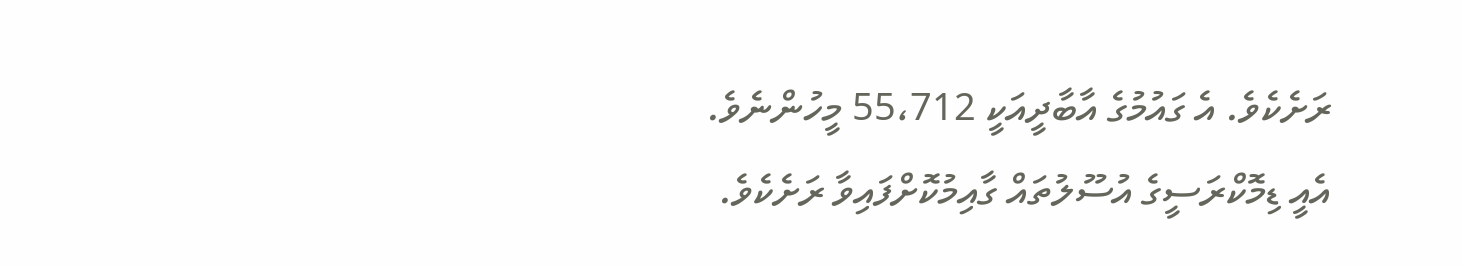ރަށެކެވެ. އެ ގައުމުގެ އާބާދީއަކީ 55،712 މީހުންނެވެ. އެއީ ޑިމޮކްރަސީގެ އުސޫލުތައް ގާއިމުކޮށްފައިވާ ރަށެކެވެ.